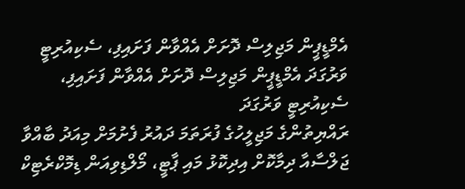އެމްޑީޕީން މަޖިލިސް ދޮށަށް އެއްވާން ފަށައިފި، ސެކިއުރިޓީ ވަރުގަދަ އެމްޑީޕީން މަޖިލިސް ދޮށަށް އެއްވާން ފަށައިފި، ސެކިއުރިޓީ ވަރުގަދަ
ރައްޔިތުންގެ މަޖިލީހުގެ ފުރަތަމަ ދައުރު ފެށުމަށް މިއަދު ބާއްވާ ޖަލްސާއާ ދިމާކޮށް އިދިކޮޅު މައި ޕާޓީ، މޯލްޑިވިއަން ޑިމޮކްރެޓިކް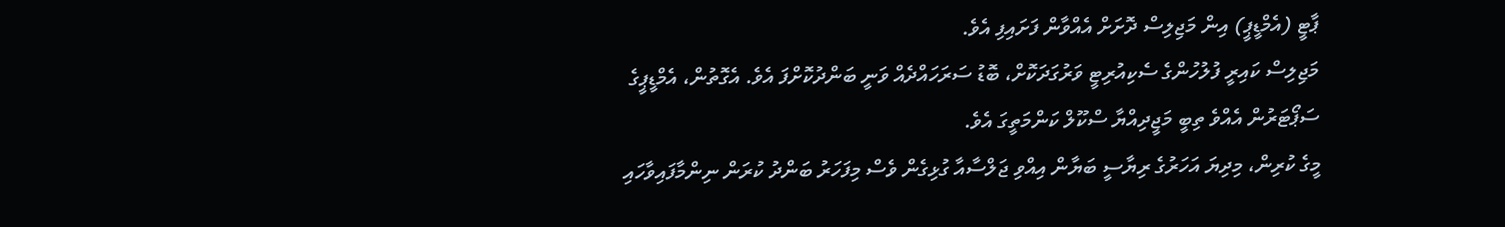ޕާޓީ (އެމްޑީޕީ) އިން މަޖިލިސް ދޮށަށް އެއްވާން ފަށައިފި އެވެ.
މަޖިލިސް ކައިރީ ފުލުހުންގެ ސެކިއުރިޓީ ވަރުގަދަކޮށް، ބޮޑު ސަރަހައްދެއް ވަނީ ބަންދުކޮށްފަ އެވެ. އެގޮތުން، އެމްޑީޕީގެ ސަޕޯޓަރުން އެއްވެ ތިބީ މަޖީދިއްޔާ ސްކޫލް ކަންމަތީގަ އެވެ.
މީގެ ކުރިން، މިދިޔަ އަހަރުގެ ރިޔާސީ ބަޔާން އިއްވި ޖަލްސާއާ ގުޅިގެން ވެސް މިފަހަރު ބަންދު ކުރަން ނިންމާފައިވާހައި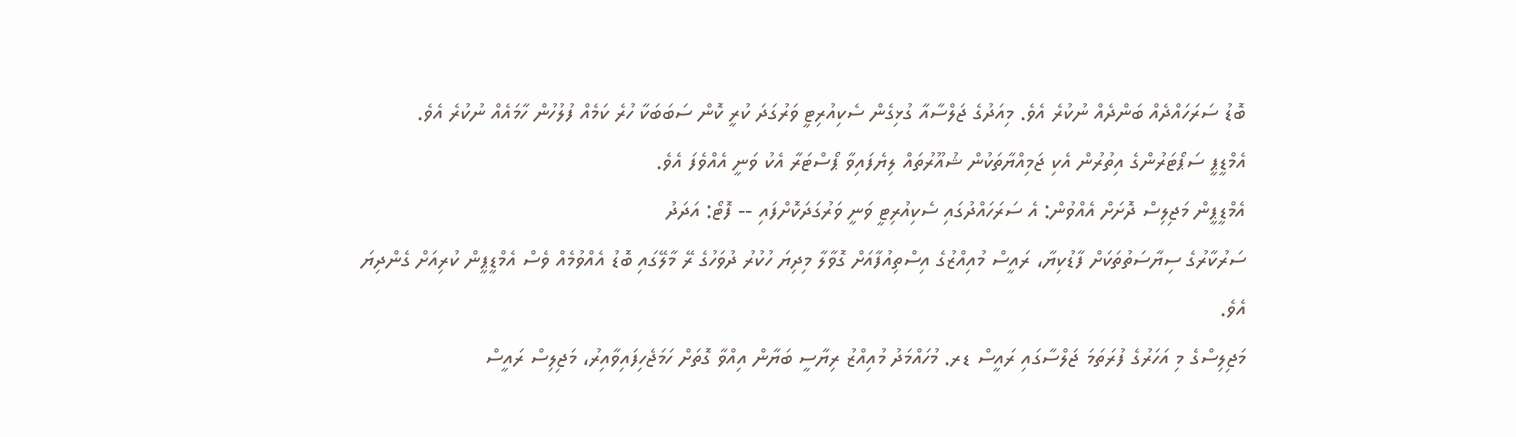ބޮޑު ސަރަހައްދެއް ބަންދެއް ނުކުރެ އެވެ. މިއަދުގެ ޖަލްސާއާ ގުޅިގެން ސެކިއުރިޓީ ވަރުގަދަ ކުރީ ކޮން ސަބަބަކާ ހުރެ ކަމެއް ފުލުހުން ހާމައެއް ނުކުރެ އެވެ.
އެމްޑީޕީ ސަޕޯޓަރުންގެ އިތުރުން އެކި ޖަމިއްޔާތަކުން ޝުއޫރުތައް ލިޔެފައިވާ ޕޯސްޓަރާ އެކު ވަނީ އެއްވެފަ އެވެ.
އެމްޑީޕީން މަޖިލިސް ދޮށަށް އެއްވުން: އެ ސަރަހައްދުގައި ސެކިއުރިޓީ ވަނީ ވަރުގަދަކޮށްފައި -- ފޮޓޯ: އަދަދު
ސަރުކާރުގެ ސިޔާސަތުތަކަށް ފާޑުކިޔާ، ރައީސް މުއިއްޒުގެ އިސްތިއުފާއަށް ގޮވާލާ މިދިޔަ ހުކުރު ދުވަހުގެ ރޭ މާލޭގައި ބޮޑު އެއްވުމެއް ވެސް އެމްޑީޕީން ކުރިއަށް ގެންދިޔަ އެވެ.
މަޖިލިސްގެ މި އަހަރުގެ ފުރަތަމަ ޖަލްސާގައި ރައީސް ޑރ. މުހައްމަދު މުއިއްޒު ރިޔާސީ ބަޔާން އިއްވާ ގޮތަށް ހަމަޖެހިފައިވާއިރު، މަޖިލިސް ރައީސް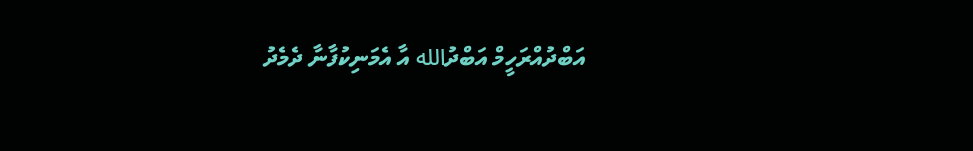އަބްދުއްރަހީމް އަބްދުالله އާ އެމަނިކުފާނާ ދެމެދު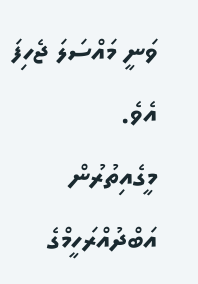ވަނީ މައްސަލަ ޖެހިފަ އެވެ.
މީގެއިތުރުން އަބްދުއްރަހީމްގެ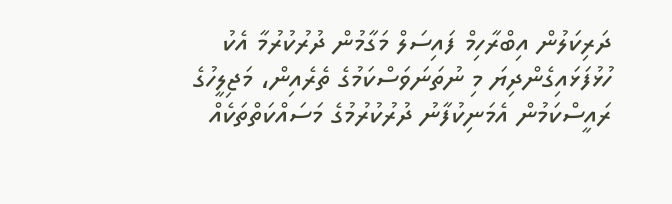ދަރިކަލުން އިބްރާހިމް ފައިސަލް މަގާމުން ދުރުކުރުމާ އެކު ހުޅުފަޅައިގެންދިޔަ މި ނުތަނަވަސްކަމުގެ ތެރެއިން، މަޖިލީހުގެ ރައީސްކަމުން އެމަނިކުފާނު ދުރުކުރުމުގެ މަސައްކަތްތަކެއް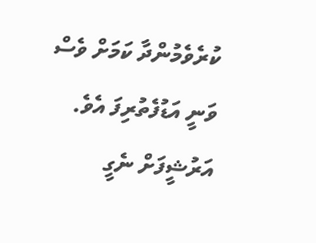ކުރެވެމުންދާ ކަމަށް ވެސް ވަނީ އަޑުފެތުރިފަ އެވެ.
އަރުޝީފަށް ނެގީ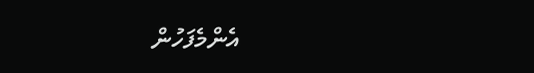އެންމެފަހުން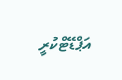އަޕްޑޭޓްކުރީ